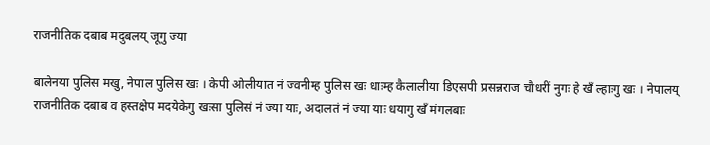राजनीतिक दबाब मदुबलय् जूगु ज्या

बालेनया पुलिस मखु, नेपाल पुलिस खः । केपी ओलीयात नं ज्वनीम्ह पुलिस खः धाःम्ह कैलालीया डिएसपी प्रसन्नराज चौधरीं नुगः हे खँ ल्हाःगु खः । नेपालय् राजनीतिक दबाब व हस्तक्षेप मदयेकेगु खःसा पुलिसं नं ज्या याः, अदालतं नं ज्या याः धयागु खँ मंगलबाः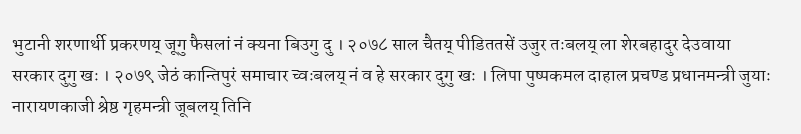भुटानी शरणार्थी प्रकरणय् जूगु फैसलां नं क्यना बिउगु दु । २०७८ साल चैतय् पीडिततसें उजुर तःबलय् ला शेरबहादुर देउवाया सरकार दुगु खः । २०७९ जेठं कान्तिपुरं समाचार च्वःबलय् नं व हे सरकार दुगु खः । लिपा पुष्पकमल दाहाल प्रचण्ड प्रधानमन्त्री जुयाः नारायणकाजी श्रेष्ठ गृहमन्त्री जूबलय् तिनि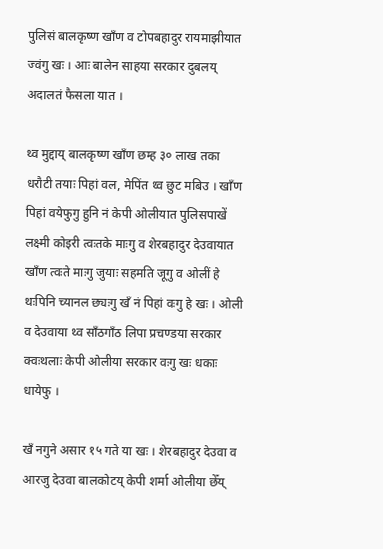पुलिसं बालकृष्ण खाँण व टोपबहादुर रायमाझीयात ज्वंगु खः । आः बालेन साहया सरकार दुबलय् अदालतं फैसला यात ।

थ्व मुद्दाय् बालकृष्ण खाँण छम्ह ३० लाख तका धरौटी तयाः पिहां वल, मेपिंत थ्व छुट मबिउ । खाँण पिहां वयेफुगु हुनि नं केपी ओलीयात पुलिसपाखें लक्ष्मी कोइरी त्वःतके माःगु व शेरबहादुर देउवायात खाँण त्वःते माःगु जुयाः सहमति जूगु व ओलीं हे थःपिनि च्यानल छ्यःगु खँ नं पिहां वःगु हे खः । ओली व देउवाया थ्व साँठगाँठ लिपा प्रचण्डया सरकार क्वःथलाः केपी ओलीया सरकार वःगु खः धकाः धायेफु ।

खँ नगुने असार १५ गते या खः । शेरबहादुर देउवा व आरजु देउवा बालकोटय् केपी शर्मा ओलीया छेँय्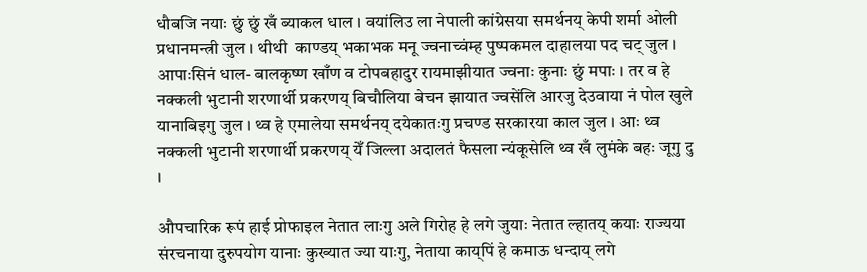धौबजि नयाः छुं छुं खँ ब्याकल धाल । वयांलिउ ला नेपाली कांग्रेसया समर्थनय् केपी शर्मा ओली प्रधानमन्त्री जुल । थीथी  काण्डय् भकाभक मनू ज्वनाच्वंम्ह पुष्पकमल दाहालया पद चट् जुल । आपाःसिनं धाल- बालकृष्ण खाँण व टोपबहादुर रायमाझीयात ज्वनाः कुनाः छुं मपाः । तर व हे नक्कली भुटानी शरणार्थी प्रकरणय् बिचौलिया बेचन झायात ज्वसेंलि आरजु देउवाया नं पोल खुले यानाबिइगु जुल । थ्व हे एमालेया समर्थनय् दयेकातःगु प्रचण्ड सरकारया काल जुल । आः थ्व नक्कली भुटानी शरणार्थी प्रकरणय् येँ जिल्ला अदालतं फैसला न्यंकूसेलि थ्व खँ लुमंके बहः जूगु दु ।

औपचारिक रूपं हाई प्रोफाइल नेतात लाःगु अले गिरोह हे लगे जुयाः नेतात ल्हातय् कयाः राज्यया संरचनाया दुरुपयोग यानाः कुख्यात ज्या याःगु, नेताया काय्‌पिं हे कमाऊ धन्दाय् लगे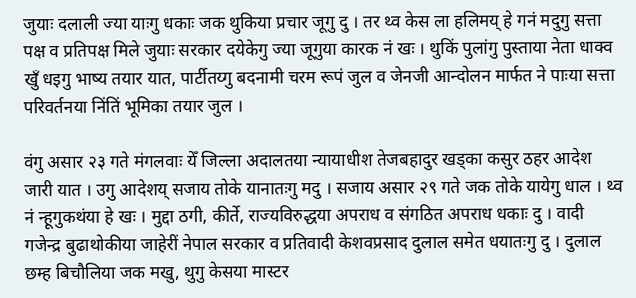जुयाः दलाली ज्या याःगु धकाः जक थुकिया प्रचार जूगु दु । तर थ्व केस ला हलिमय् हे गनं मदुगु सत्ता पक्ष व प्रतिपक्ष मिले जुयाः सरकार दयेकेगु ज्या जूगुया कारक नं खः । थुकिं पुलांगु पुस्ताया नेता धाक्व खुँ धइगु भाष्य तयार यात, पार्टीतय्गु बदनामी चरम रूपं जुल व जेनजी आन्दोलन मार्फत ने पाःया सत्ता परिवर्तनया निंतिं भूमिका तयार जुल ।

वंगु असार २३ गते मंगलवाः येँ जिल्ला अदालतया न्यायाधीश तेजबहादुर खड्का कसुर ठहर आदेश जारी यात । उगु आदेशय् सजाय तोके यानातःगु मदु । सजाय असार २९ गते जक तोके यायेगु धाल । थ्व नं न्हूगुकथंया हे खः । मुद्दा ठगी, कीर्ते, राज्यविरुद्धया अपराध व संगठित अपराध धकाः दु । वादी गजेन्द्र बुढाथोकीया जाहेरीं नेपाल सरकार व प्रतिवादी केशवप्रसाद दुलाल समेत धयातःगु दु । दुलाल छम्ह बिचौलिया जक मखु, थुगु केसया मास्टर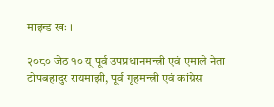माइन्ड खः ।

२०८० जेठ १० य् पूर्व उपप्रधानमन्त्री एवं एमाले नेता टोपबहादुर रायमाझी, पूर्व गृहमन्त्री एवं कांग्रेस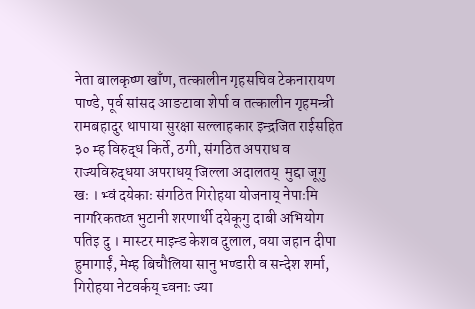नेता बालकृष्ण खाँण, तत्कालीन गृहसचिव टेकनारायण पाण्डे, पूर्व सांसद आङटावा शेर्पा व तत्कालीन गृहमन्त्री रामबहादुर थापाया सुरक्षा सल्लाहकार इन्द्रजित राईसहित ३० म्ह विरुद्ध किर्ते, ठगी, संगठित अपराध व राज्यविरुद्धया अपराधय् जिल्ला अदालतय्  मुद्दा जूगु खः । भ्वं दयेकाः संगठित गिरोहया योजनाय् नेपाःमि नागरिकतय्त भुटानी शरणार्थी दयेकूगु दाबी अभियोग पतिइ दु । मास्टर माइन्ड केशव दुलाल, वया जहान दीपा हुमागाईं, मेम्ह बिचौलिया सानु भण्डारी व सन्देश शर्मा, गिरोहया नेटवर्कय् च्वनाः ज्या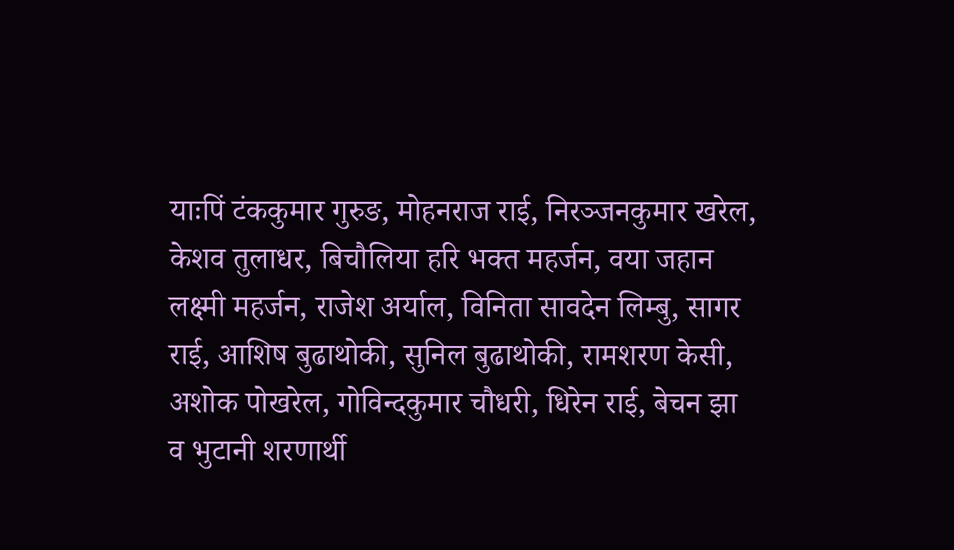याःपिं टंककुमार गुरुङ, मोहनराज राई, निरञ्जनकुमार खरेल, केशव तुलाधर, बिचौलिया हरि भक्त महर्जन, वया जहान लक्ष्मी महर्जन, राजेश अर्याल, विनिता सावदेन लिम्बु, सागर राई, आशिष बुढाथोकी, सुनिल बुढाथोकी, रामशरण केसी, अशोक पोखरेल, गोविन्दकुमार चौधरी, धिरेन राई, बेचन झा व भुटानी शरणार्थी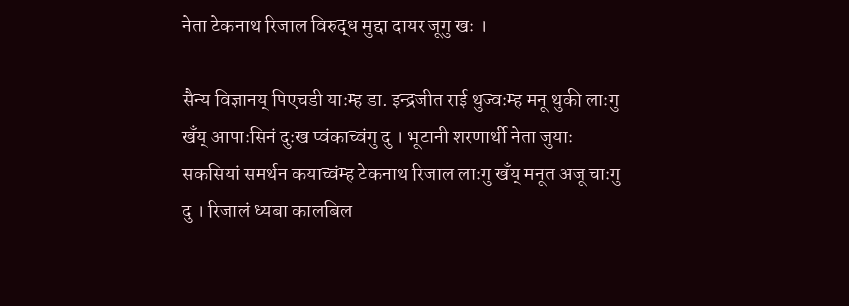नेता टेकनाथ रिजाल विरुद्ध मुद्दा दायर जूगु खः ।

सैन्य विज्ञानय् पिएचडी याःम्ह डा. इन्द्रजीत राई थुज्वःम्ह मनू थुकी लाःगु खँय् आपाःसिनं दुःख प्वंकाच्वंगु दु । भूटानी शरणार्थी नेता जुयाः सकसियां समर्थन कयाच्वंम्ह टेकनाथ रिजाल लाःगु खँय् मनूत अजू चाःगु दु । रिजालं ध्यबा कालबिल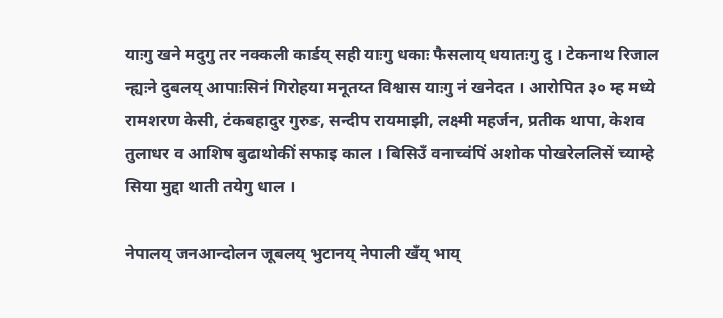याःगु खने मदुगु तर नक्कली कार्डय् सही याःगु धकाः फैसलाय् धयातःगु दु । टेकनाथ रिजाल न्ह्यःने दुबलय् आपाःसिनं गिरोहया मनूतय्त विश्वास याःगु नं खनेदत । आरोपित ३० म्ह मध्ये रामशरण केसी, टंकबहादुर गुरुङ, सन्दीप रायमाझी, लक्ष्मी महर्जन, प्रतीक थापा, केशव तुलाधर व आशिष बुढाथोकीं सफाइ काल । बिसिउँ वनाच्वंपिं अशोक पोखरेललिसें च्याम्हे सिया मुद्दा थाती तयेगु धाल ।

नेपालय् जनआन्दोलन जूबलय् भुटानय् नेपाली खँय् भाय्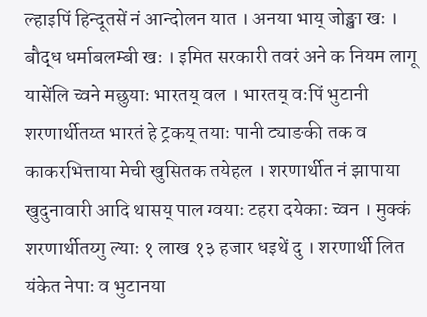ल्हाइपिं हिन्दूतसें नं आन्दोलन यात । अनया भाय् जोङ्खा खः । बौद्ध धर्माबलम्बी खः । इमित सरकारी तवरं अने क नियम लागू यासेंलि च्वने मछुयाः भारतय् वल । भारतय् वःपिं भुटानी शरणार्थीतय्त भारतं हे ट्रकय् तयाः पानी ट्याङकी तक व काकरभित्ताया मेची खुसितक तयेहल । शरणार्थीत नं झापाया खुदुनावारी आदि थासय् पाल ग्वयाः टहरा दयेकाः च्वन । मुक्कं शरणार्थीतय्गु ल्याः १ लाख १३ हजार धइथें दु । शरणार्थी लित यंकेत नेपाः व भुटानया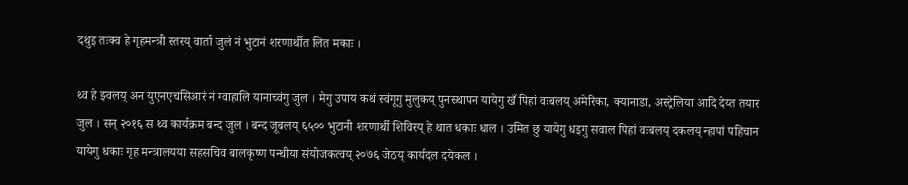दथुइ तःक्व हे गृहमन्त्री स्तरय् वार्ता जुलं नं भुटानं शरणार्थीत लित मकाः ।

थ्व हे झ्वलय् अन युएनएचसिआरं नं ग्वाहालि यानाच्वंगु जुल । मेगु उपाय कथं स्वंगूगु मुलुकय् पुनस्र्थापन यायेगु खँ पिहां वःबलय् अमेरिका, क्यानाडा, अस्ट्रेलिया आदि देय्त तयार जुल । सन् २०१६ स थ्व कार्यक्रम बन्द जुल । बन्द जूबलय् ६५०० भुटानी शरणार्थी शिविरय् हे थात धकाः धाल । उमित छु यायेगु धइगु सवाल पिहां वःबलय् दकलय् न्हापां पहिचान यायेगु धकाः गृह मन्त्रालयया सहसचिव बालकृष्ण पन्थीया संयोजकत्वय् २०७६ जेठय् कार्यदल दयेकल ।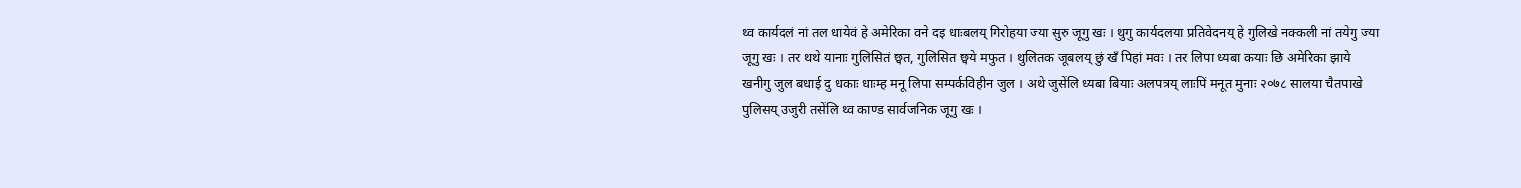थ्व कार्यदलं नां तल धायेवं हे अमेरिका वने दइ धाःबलय् गिरोहया ज्या सुरु जूगु खः । थुगु कार्यदलया प्रतिवेदनय् हे गुलिखे नक्कली नां तयेगु ज्या जूगु खः । तर थथे यानाः गुलिसितं छ्वत, गुलिसित छ्वये मफुत । थुलितक जूबलय् छुं खँ पिहां मवः । तर लिपा ध्यबा कयाः छि अमेरिका झाये खनीगु जुल बधाई दु धकाः धाःम्ह मनू लिपा सम्पर्कविहीन जुल । अथे जुसेंलि ध्यबा बियाः अलपत्रय् लाःपिं मनूत मुनाः २०७८ सालया चैतपाखे पुलिसय् उजुरी तसेंलि थ्व काण्ड सार्वजनिक जूगु खः ।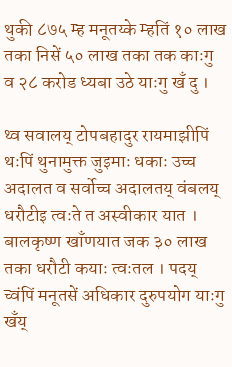थुकी ८७५ म्ह मनूतय्के म्हतिं १० लाख तका निसें ५० लाख तका तक काःगु व २८ करोड ध्यबा उठे याःगु खँ दु ।

थ्व सवालय् टोपबहादुर रायमाझीपिं थःपिं थुनामुक्त जुइमाः धकाः उच्च अदालत व सर्वोच्च अदालतय् वंबलय् धरौटीइ त्वःते त अस्वीकार यात । बालकृष्ण खाँणयात जक ३० लाख तका धरौटी कयाः त्वःतल । पदय् च्वंपिं मनूतसें अधिकार दुरुपयोग याःगु खँय्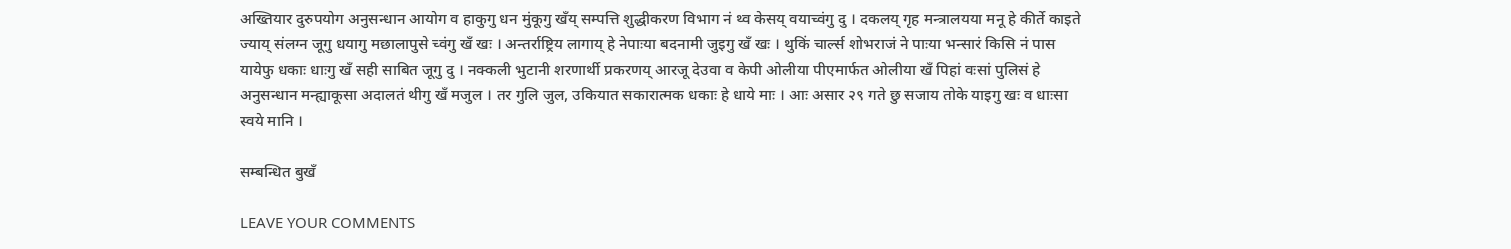अख्तियार दुरुपयोग अनुसन्धान आयोग व हाकुगु धन मुंकूगु खँय् सम्पत्ति शुद्धीकरण विभाग नं थ्व केसय् वयाच्वंगु दु । दकलय् गृह मन्त्रालयया मनू हे कीर्ते काइते ज्याय् संलग्न जूगु धयागु मछालापुसे च्वंगु खँ खः । अन्तर्राष्ट्रिय लागाय् हे नेपाःया बदनामी जुइगु खँ खः । थुकिं चार्ल्स शोभराजं ने पाःया भन्सारं किसि नं पास यायेफु धकाः धाःगु खँ सही साबित जूगु दु । नक्कली भुटानी शरणार्थी प्रकरणय् आरजू देउवा व केपी ओलीया पीएमार्फत ओलीया खँ पिहां वःसां पुलिसं हे अनुसन्धान मन्ह्याकूसा अदालतं थीगु खँ मजुल । तर गुलि जुल, उकियात सकारात्मक धकाः हे धाये माः । आः असार २९ गते छु सजाय तोके याइगु खः व धाःसा स्वये मानि ।

सम्बन्धित बुखँ

LEAVE YOUR COMMENTS